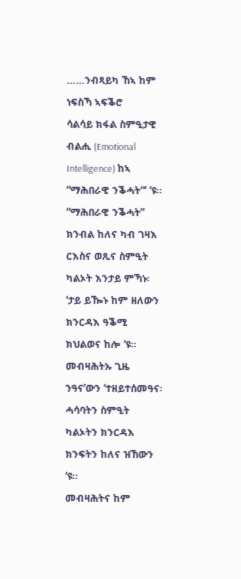……ንብጻይካ ኸኣ ከም ነፍስኻ ኣፍቕሮ
ሳልሳይ ክፋል ስምዒታዊ ብልሒ (Emotional Intelligence) ከኣ “ማሕበራዊ ንቕሓት“‘ ‘ዩ። “ማሕበራዊ ንቕሓት” ክንብል ከለና ካብ ገዛእ ርእስና ወጺና ስምዒት ካልኦት እንታይ ምኻኑ፡ ‘ታይ ይዀኑ ከም ዘለውን ክንርዳእ ዓቕሚ ክህልወና ከሎ ‘ዩ። መብዛሕትኡ ጊዜ ንዓና’ውን ‘ተዘይተሰመዓና፡ ሓሳባትን ስምዒት ካልኦትን ክንርዳእ ክንፍትን ከለና ዝኸውን ‘ዩ።
መብዛሕትና ከም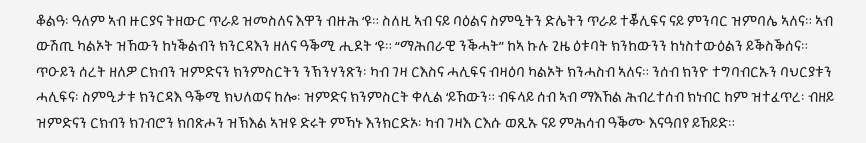ቆልዓ፡ ዓለም ኣብ ዙርያና ትዘውር ጥራይ ዝመስለና እዋን ብዙሕ ‘ዩ። ስለዚ ኣብ ናይ ባዕልና ስምዒትን ድሌትን ጥራይ ተቖሊፍና ናይ ምንባር ዝምባሌ ኣለና። ኣብ ውሽጢ ካልኦት ዝኸውን ከነቕልብን ክንርዳእን ዘለና ዓቕሚ ሒደት ‘ዩ። “ማሕበራዊ ንቕሓት” ከኣ ኩሉ ጊዜ ዕቱባት ክንከውንን ከነስተውዕልን ይቕስቕሰና።
ጥዑይን ሰረት ዘለዎ ርክብን ዝምድናን ክንምስርትን ንኽንሃንጽን፡ ካብ ገዛ ርእስና ሓሊፍና ብዛዕባ ካልኦት ክንሓስብ ኣለና። ንሰብ ክንዮ ተግባብርኡን ባህርያቱን ሓሊፍና፡ ስምዒታቱ ክንርዳእ ዓቕሚ ክህለወና ከሎ፡ ዝምድና ክንምስርት ቀሊል ‘ይኸውን። ብፍላይ ሰብ ኣብ ማእኸል ሕብረተሰብ ክነብር ከም ዝተፈጥረ፡ ብዘይ ዝምድናን ርክብን ክገብሮን ክበጽሖን ዝኽእል ኣዝዩ ድሩት ምኻኑ እንክርድኦ፡ ካብ ገዛእ ርእሱ ወጺኡ ናይ ምሕሳብ ዓቕሙ እናዓበየ ይኸይድ።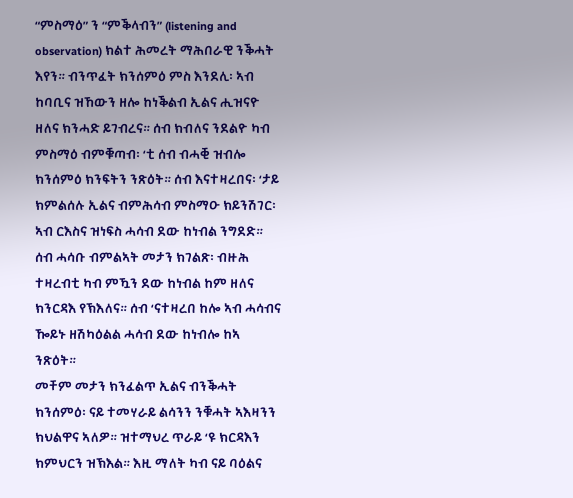“ምስማዕ” ን “ምቕላብን” (listening and observation) ክልተ ሕመረት ማሕበራዊ ንቕሓት እየን። ብንጥፈት ክንሰምዕ ምስ እንደሊ፡ ኣብ ከባቢና ዝኸውን ዘሎ ከነቕልብ ኢልና ሒዝናዮ ዘለና ክንሓድ ይገብረና። ሰብ ክብለና ንደልዮ ካብ ምስማዕ ብምቑጣብ፡ ‘ቲ ሰብ ብሓቒ ዝብሎ ክንሰምዕ ክንፍትን ንጽዕት። ሰብ እናተዛረበና፡ ‘ታይ ክምልሰሉ ኢልና ብምሕሳብ ምስማዑ ክይንሽገር፡ ኣብ ርእስና ዝነፍስ ሓሳብ ደው ከነብል ንግደድ። ሰብ ሓሳቡ ብምልኣት መታን ክገልጽ፡ ብዙሕ ተዛረብቲ ካብ ምዃን ደው ከነብል ከም ዘለና ክንርዳእ የኽእለና። ሰብ ‘ናተዛረበ ከሎ ኣብ ሓሳብና ዀይኑ ዘሽካዕልል ሓሳብ ደው ከነብሎ ከኣ ንጽዕት።
መቸም መታን ክንፈልጥ ኢልና ብንቕሓት ክንሰምዕ፡ ናይ ተመሃራይ ልሳንን ንቑሓት ኣእዛንን ክህልዋና ኣለዎ። ዝተማህረ ጥራይ ‘ዩ ክርዳእን ክምህርን ዝኽእል። እዚ ማለት ካብ ናይ ባዕልና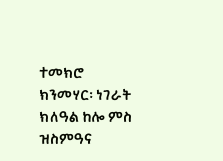ተመክሮ ክንመሃር፡ ነገራት ክለዓል ከሎ ምስ ዝስምዓና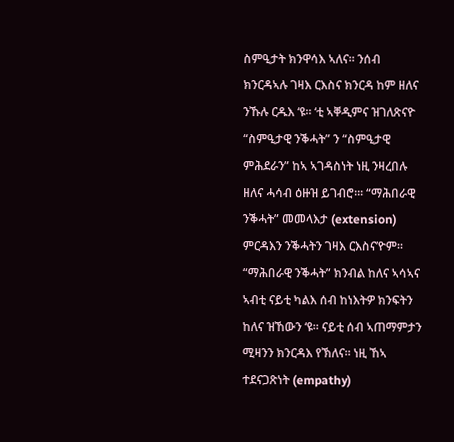ስምዒታት ክንዋሳእ ኣለና። ንሰብ ክንርዳኣሉ ገዛእ ርእስና ክንርዳ ከም ዘለና ንኹሉ ርዱእ ‘ዩ። ‘ቲ ኣቐዲምና ዝገለጽናዮ “ስምዒታዊ ንቕሓት” ን “ስምዒታዊ ምሕደራን” ከኣ ኣገዳስነት ነዚ ንዛረበሉ ዘለና ሓሳብ ዕዙዝ ይገብሮ።፡ “ማሕበራዊ ንቕሓት” መመላእታ (extension) ምርዳእን ንቕሓትን ገዛእ ርእስና’ዮም።
“ማሕበራዊ ንቕሓት” ክንብል ከለና ኣሳኣና ኣብቲ ናይቲ ካልእ ሰብ ከነእትዎ ክንፍትን ከለና ዝኸውን ‘ዩ። ናይቲ ሰብ ኣጠማምታን ሚዛንን ክንርዳእ የኽለና። ነዚ ኸኣ ተደናጋጽነት (empathy)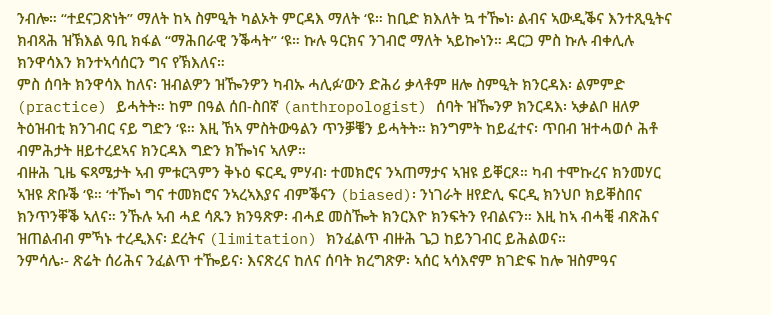ንብሎ። “ተደናጋጽነት” ማለት ከኣ ስምዒት ካልኦት ምርዳእ ማለት ‘ዩ። ከቢድ ክእለት ኳ ተዀነ፡ ልብና ኣውዲቕና እንተጺዒትና ክብጻሕ ዝኽእል ዓቢ ክፋል “ማሕበራዊ ንቕሓት” ‘ዩ። ኩሉ ዓርክና ንገብሮ ማለት ኣይኰነን። ዳርጋ ምስ ኩሉ ብቀሊሉ ክንዋሳእን ክንተኣሳሰርን ግና የኽእለና።
ምስ ሰባት ክንዋሳእ ከለና፡ ዝብልዎን ዝዀንዎን ካብኡ ሓሊፉ’ውን ድሕሪ ቃላቶም ዘሎ ስምዒት ክንርዳእ፡ ልምምድ (practice) ይሓትት። ከም በዓል ሰበ-ስበኛ (anthropologist) ሰባት ዝዀንዎ ክንርዳእ፡ ኣቃልቦ ዘለዎ ትዕዝብቲ ክንገብር ናይ ግድን ‘ዩ። እዚ ኸኣ ምስትውዓልን ጥንቓቔን ይሓትት። ክንግምት ከይፈተና፡ ጥበብ ዝተሓወሶ ሕቶ ብምሕታት ዘይተረደኣና ክንርዳእ ግድን ክዀነና ኣለዎ።
ብዙሕ ጊዜ ፍጻሜታት ኣብ ምቱርጓምን ቅኑዕ ፍርዲ ምሃብ፡ ተመክሮና ንኣጠማታና ኣዝዩ ይቐርጾ። ካብ ተሞኩረና ክንመሃር ኣዝዩ ጽቡቕ ‘ዩ። ‘ተዀነ ግና ተመክሮና ንኣረኣእያና ብምቕናን (biased)፡ ንነገራት ዘየድሊ ፍርዲ ክንህቦ ክይቐስበና ክንጥንቐቕ ኣለና። ንኹሉ ኣብ ሓደ ሳጹን ክንዓጽዎ፡ ብሓደ መስዀት ክንርእዮ ክንፍትን የብልናን። እዚ ከኣ ብሓቒ ብጽሕና ዝጠልብብ ምኻኑ ተረዲእና፡ ደረትና (limitation) ክንፈልጥ ብዙሕ ጌጋ ከይንገብር ይሕልወና።
ንምሳሌ፡- ጽሬት ሰሪሕና ንፈልጥ ተዀይና፡ እናጽረና ከለና ሰባት ክረግጽዎ፡ ኣሰር ኣሳእኖም ክገድፍ ከሎ ዝስምዓና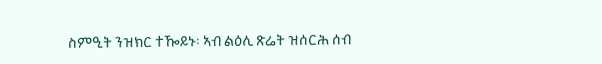ስምዒት ንዝክር ተዀይኑ፡ ኣብ ልዕሊ ጽሬት ዝሰርሕ ሰብ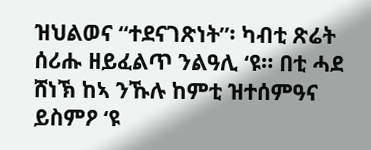ዝህልወና “ተደናገጽነት”፡ ካብቲ ጽሬት ሰሪሑ ዘይፈልጥ ንልዓሊ ‘ዩ። በቲ ሓደ ሸነኽ ከኣ ንኹሉ ከምቲ ዝተሰምዓና ይስምዖ ‘ዩ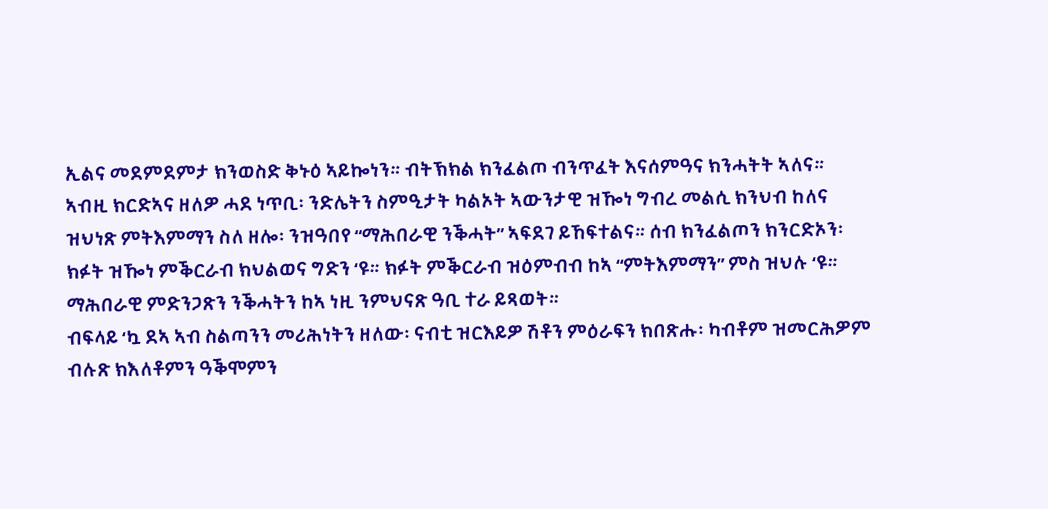ኢልና መደምደምታ ክንወስድ ቅኑዕ ኣይኰነን። ብትኽክል ክንፈልጦ ብንጥፈት እናሰምዓና ክንሓትት ኣለና።
ኣብዚ ክርድኣና ዘለዎ ሓደ ነጥቢ፡ ንድሌትን ስምዒታት ካልኦት ኣውንታዊ ዝዀነ ግብረ መልሲ ክንህብ ከለና ዝህነጽ ምትእምማን ስለ ዘሎ፡ ንዝዓበየ “ማሕበራዊ ንቕሓት” ኣፍደገ ይኸፍተልና። ሰብ ክንፈልጦን ክንርድኦን፡ ክፉት ዝዀነ ምቕርራብ ክህልወና ግድን ‘ዩ። ክፉት ምቕርራብ ዝዕምብብ ከኣ “ምትእምማን” ምስ ዝህሉ ‘ዩ። ማሕበራዊ ምድንጋጽን ንቕሓትን ከኣ ነዚ ንምህናጽ ዓቢ ተራ ይጻወት።
ብፍላይ ‘ኳ ደኣ ኣብ ስልጣንን መሪሕነትን ዘለው፡ ናብቲ ዝርእይዎ ሽቶን ምዕራፍን ክበጽሑ፡ ካብቶም ዝመርሕዎም ብሉጽ ክእለቶምን ዓቕሞምን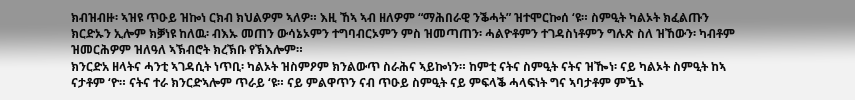ክብዝብዙ፡ ኣዝዩ ጥዑይ ዝኰነ ርክብ ክህልዎም ኣለዎ። እዚ ኸኣ ኣብ ዘለዎም “ማሕበራዊ ንቕሓት” ዝተሞርኰሰ ‘ዩ። ስምዒት ካልኦት ክፈልጡን ክርድኡን ኢሎም ክቓነዩ ከለዉ፡ ብእኡ መጠን ውሳኔኦምን ተግባብርኦምን ምስ ዝመጣጠን፡ ሓልዮቶምን ተገዳስነቶምን ግሉጽ ስለ ዝኸውን፡ ካብቶም ዝመርሕዎም ዝለዓለ ኣኽብሮት ክረኽቡ የኽእሎም።
ክንርድአ ዘላትና ሓንቲ ኣገዳሲት ነጥቢ፡ ካልኦት ዝስምዖም ክንልውጥ ስራሕና ኣይኰነን። ከምቲ ናትና ስምዒት ናትና ዝዀነ፡ ናይ ካልኦት ስምዒት ከኣ ናታቶም ‘ዮ። ናትና ተራ ክንርድኣሎም ጥራይ ‘ዩ። ናይ ምልዋጥን ናብ ጥዑይ ስምዒት ናይ ምፍላቕ ሓላፍነት ግና ኣባታቶም ምዃኑ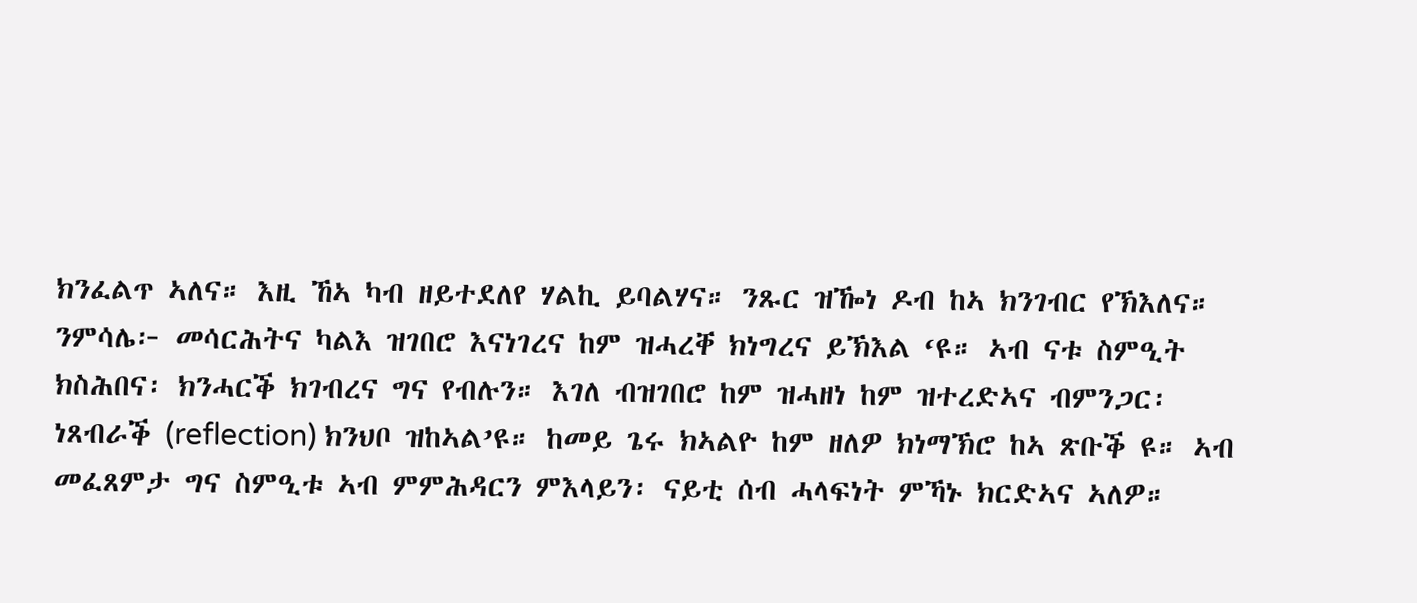ክንፈልጥ ኣለና። እዚ ኸኣ ካብ ዘይተደለየ ሃልኪ ይባልሃና። ንጹር ዝዀነ ዶብ ከኣ ክንገብር የኽእለና።
ንምሳሌ፦ መሳርሕትና ካልእ ዝገበሮ እናነገረና ከም ዝሓረቐ ክነግረና ይኽእል ‘ዩ። ኣብ ናቱ ስምዒት ክስሕበና፡ ክንሓርቕ ክገብረና ግና የብሉን። እገለ ብዝገበሮ ከም ዝሓዘነ ከም ዝተረድኣና ብምንጋር፡ ነጸብራቕ (reflection) ክንህቦ ዝከኣል’ዩ። ከመይ ጌሩ ክኣልዮ ከም ዘለዎ ክነማኽሮ ከኣ ጽቡቕ ዩ። ኣብ መፈጸምታ ግና ስምዒቱ ኣብ ምምሕዳርን ምእላይን፡ ናይቲ ሰብ ሓላፍነት ምኻኑ ክርድኣና ኣለዎ።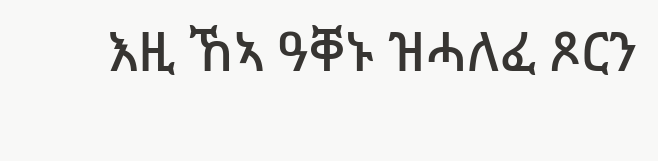እዚ ኸኣ ዓቐኑ ዝሓለፈ ጾርን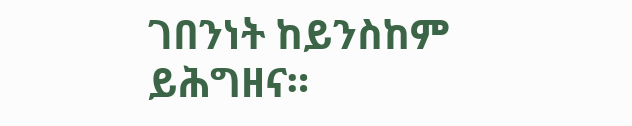ገበንነት ከይንስከም ይሕግዘና።